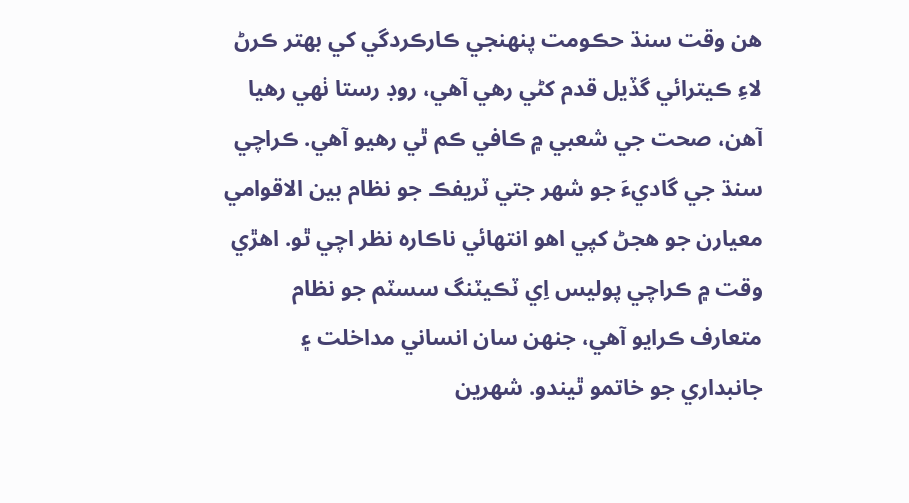هن وقت سنڌ حڪومت پنهنجي ڪارڪردگي کي بهتر ڪرڻ لاءِ ڪيترائي گڏيل قدم کڻي رهي آهي، روڊ رستا ٺهي رهيا آهن، صحت جي شعبي ۾ ڪافي ڪم ٿي رهيو آهي. ڪراچي سنڌ جي گاديءَ جو شهر جتي ٽريفڪ جو نظام بين الاقوامي معيارن جو هجڻ کپي اهو انتهائي ناڪاره نظر اچي ٿو. اهڙي وقت ۾ ڪراچي پوليس اِي ٽڪيٽنگ سسٽم جو نظام متعارف ڪرايو آهي، جنهن سان انساني مداخلت ۽ جانبداري جو خاتمو ٿيندو. شهرين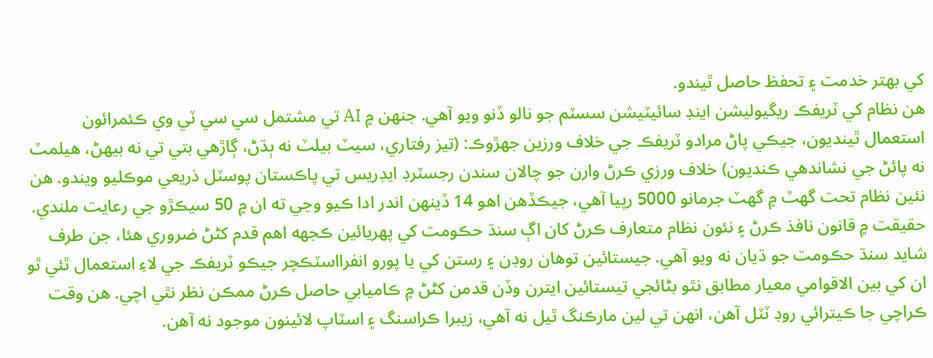کي بهتر خدمت ۽ تحفظ حاصل ٿيندو.
هن نظام کي ٽريفڪ ريگيوليشن اينڊ سائيٽيشن سسٽم جو نالو ڏنو ويو آهي. جنهن ۾ AI تي مشتمل سي سي ٽي وي ڪئمرائون استعمال ٿينديون، جيڪي پاڻ مرادو ٽريفڪ جي خلاف ورزين جهڙوڪ: (تيز رفتاري، سيٽ بيلٽ نه ٻڌڻ، ڳاڙهي بتي تي نه بيهڻ، هيلمٽ نه پائڻ جي نشاندهي ڪنديون) خلاف ورزي ڪرڻ وارن جو چالان سندن رجسٽرڊ ايڊريس تي پاڪستان پوسٽل ذريعي موڪليو ويندو. هن نئين نظام تحت گهٽ ۾ گهٽ جرمانو 5000 رپيا آهي، جيڪڏهن اهو 14 ڏينهن اندر ادا ڪيو وڃي ته ان ۾ 50 سيڪڙو جي رعايت ملندي. حقيقت ۾ قانون نافذ ڪرڻ ۽ نئون نظام متعارف ڪرڻ کان اڳ سنڌ حڪومت کي پهريائين ڪجهه اهم قدم کڻڻ ضروري هئا، جن طرف شايد سنڌ حڪومت جو ڌيان نه ويو آهي. جيستائين توهان روڊن ۽ رستن کي يا پورو انفرااسٽڪچر جيڪو ٽريفڪ جي لاءِ استعمال ٿئي ٿو ان کي بين الاقوامي معيار مطابق نٿو بڻائجي تيستائين ايترن وڏن قدمن کڻڻ ۾ ڪاميابي حاصل ڪرڻ ممڪن نظر نٿي اچي. هن وقت ڪراچي جا ڪيترائي روڊ ٽٽل آهن، انهن تي لين مارڪنگ ٿيل نه آهي، زيبرا ڪراسنگ ۽ اسٽاپ لائينون موجود نه آهن.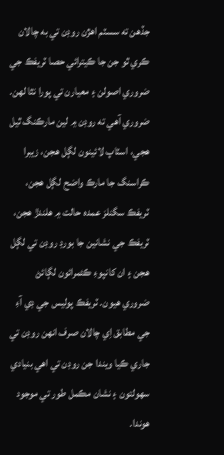جڏهن ته سسٽم اهڙن روڊن تي به چالان ڪري ٿو جن جا ڪيترائي حصا ٽريفڪ جي ضروري اصولن ۽ معيارن تي پورا نٿا لهن. ضروري آهي ته روڊن ۾ لين مارڪنگ ٿيل هجي، اسٽاپ لائينون لڳل هجن، زيبرا ڪراسنگ جا مارڪ واضح لڳل هجن، ٽريفڪ سگنلز عمده حالت ۾ هلندڙ هجن، ٽريفڪ جي نشانين جا بورڊ روڊن تي لڳل هجن ۽ ان کانپوءِ ڪئمرائون لڳائڻ ضروري هيون. ٽريفڪ پوليس جي ڊي آءِ جي مطابق اِي چالان صرف انهن روڊن تي جاري ڪيا ويندا جن روڊن تي اهي بنيادي سهولتون ۽ نشان مڪمل طور تي موجود هوندا.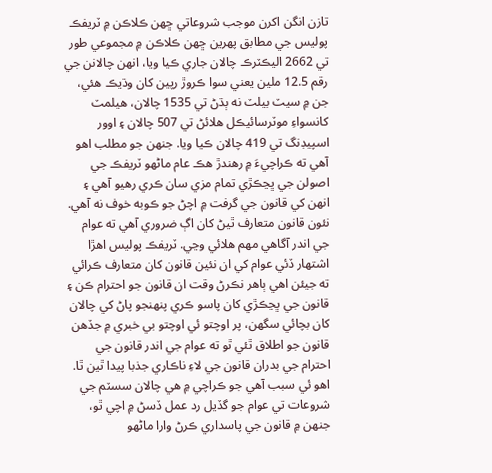تازن انگن اکرن موجب شروعاتي ڇهن ڪلاڪن ۾ ٽريفڪ پوليس جي مطابق پهرين ڇهن ڪلاڪن ۾ مجموعي طور تي 2662 اليڪٽرڪ چالان جاري ڪيا ويا، انهن چالانن جي رقم 12.5 ملين يعني سوا ڪروڙ رپين کان وڌيڪ هئي، جن ۾ سيٽ بيلٽ نه ٻڌڻ تي 1535 چالان، هيلمٽ کانسواءِ موٽرسائيڪل هلائڻ تي 507 چالان ۽ اوور اسپيڊنگ تي 419 چالان ڪيا ويا. جنهن جو مطلب اهو آهي ته ڪراچيءَ ۾ رهندڙ هڪ عام ماڻهو ٽريفڪ جي اصولن جي ڀڃڪڙي تمام مزي سان ڪري رهيو آهي ۽ انهن کي قانون جي گرفت ۾ اچڻ جو ڪوبه خوف نه آهي. نئون قانون متعارف ٿيڻ کان اڳ ضروري آهي ته عوام جي اندر آگاهي مهم هلائي وڃي. ٽريفڪ پوليس اهڙا اشتهار ڏئي عوام کي ان نئين قانون کان متعارف ڪرائي ته جيئن اهي ٻاهر نڪرڻ وقت ان قانون جو احترام ڪن ۽ قانون جي ڀڃڪڙي کان پاسو ڪري پنهنجو پاڻ کي چالان کان بچائي سگهن، پر اوچتو ئي اوچتو بي خبري ۾ جڏهن قانون جو اطلاق ٿئي ٿو ته عوام جي اندر قانون جي احترام جي بدران قانون جي لاءِ ناڪاري جذبا پيدا ٿين ٿا.
اهو ئي سبب آهي جو ڪراچي ۾ هي چالان سسٽم جي شروعات تي عوام جو گڏيل رد عمل ڏسڻ ۾ اچي ٿو، جنهن ۾ قانون جي پاسداري ڪرڻ وارا ماڻهو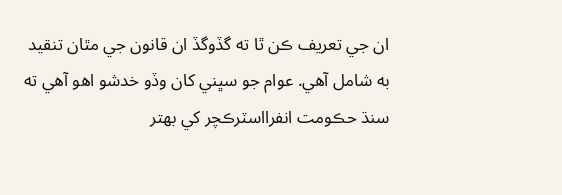ان جي تعريف ڪن ٿا ته گڏوگڏ ان قانون جي مٿان تنقيد به شامل آهي. عوام جو سڀني کان وڏو خدشو اهو آهي ته سنڌ حڪومت انفرااسٽرڪچر کي بهتر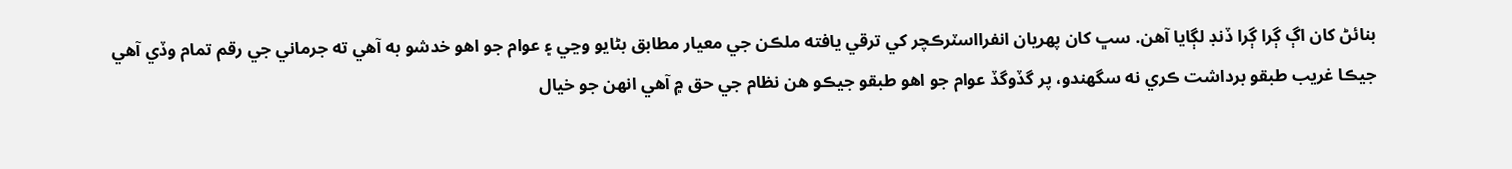بنائڻ کان اڳ ڳرا ڳرا ڏنڊ لڳايا آهن. سڀ کان پهريان انفرااسٽرڪچر کي ترقي يافته ملڪن جي معيار مطابق بڻايو وڃي ۽ عوام جو اهو خدشو به آهي ته جرماني جي رقم تمام وڏي آهي جيڪا غريب طبقو برداشت ڪري نه سگهندو، پر گڏوگڏ عوام جو اهو طبقو جيڪو هن نظام جي حق ۾ آهي انهن جو خيال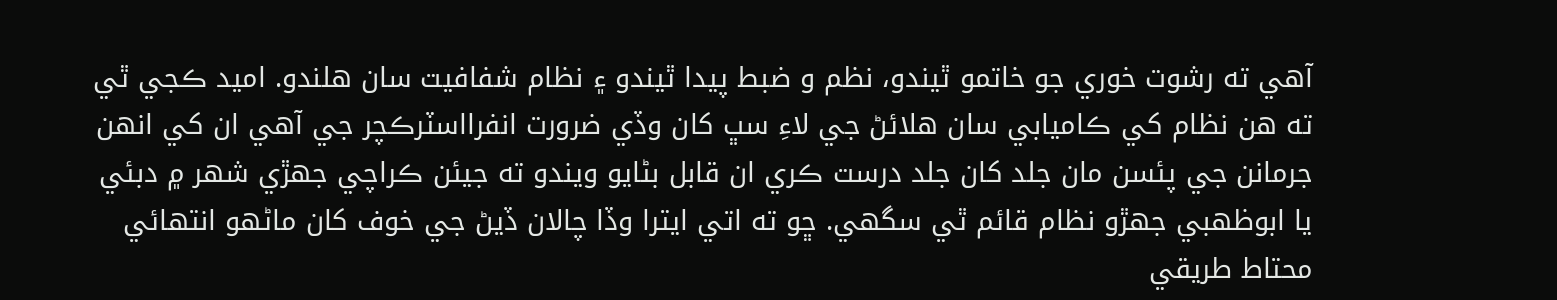آهي ته رشوت خوري جو خاتمو ٿيندو، نظم و ضبط پيدا ٿيندو ۽ نظام شفافيت سان هلندو. اميد ڪجي ٿي ته هن نظام کي ڪاميابي سان هلائڻ جي لاءِ سڀ کان وڏي ضرورت انفرااسٽرڪچر جي آهي ان کي انهن جرمانن جي پئسن مان جلد کان جلد درست ڪري ان قابل بڻايو ويندو ته جيئن ڪراچي جهڙي شهر ۾ دبئي يا ابوظهبي جهڙو نظام قائم ٿي سگهي. ڇو ته اتي ايترا وڏا چالان ڏيڻ جي خوف کان ماڻهو انتهائي محتاط طريقي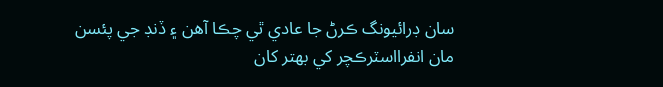سان ڊرائيونگ ڪرڻ جا عادي ٿي چڪا آهن ۽ ڏنڊ جي پئسن مان انفرااسٽرڪچر کي بهتر کان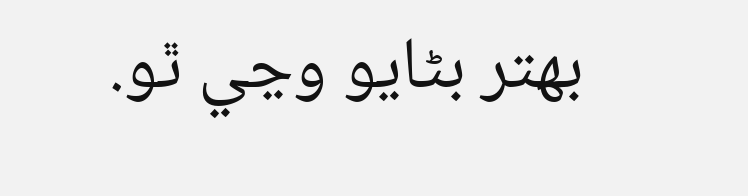بهتر بڻايو وڃي ٿو.